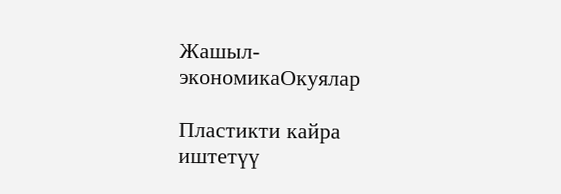Жашыл-экономикаОкуялар

Пластикти кайра иштетүү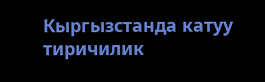Кыргызстанда катуу тиричилик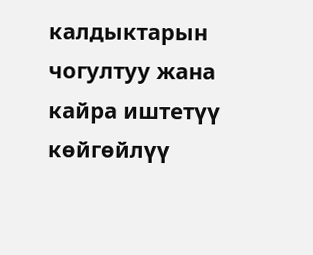калдыктарын  чогултуу жана кайра иштетүү көйгөйлүү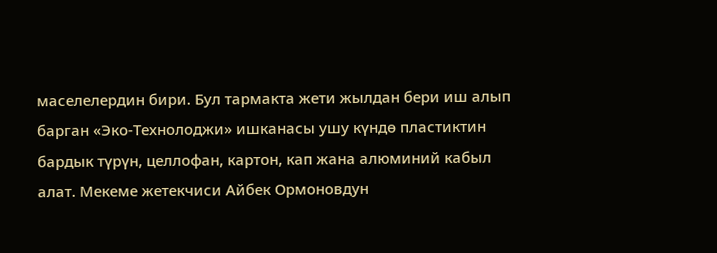маселелердин бири. Бул тармакта жети жылдан бери иш алып барган «Эко-Технолоджи» ишканасы ушу күндө пластиктин бардык түрүн, целлофан, картон, кап жана алюминий кабыл алат. Мекеме жетекчиси Айбек Ормоновдун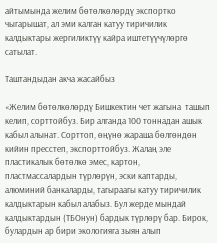айтымында желим бөтөлкөлөрдү экспортко чыгарышат, ал эми калган катуу тиричилик калдыктары жергиликтүү кайра иштетүүчүлөргө сатылат.

Таштандыдан акча жасайбыз

«Желим бөтөлкөлөрдү Бишкектин чет жагына  ташып келип, сорттойбуз. Бир алганда 100 тоннадан ашык кабыл алынат. Сорттоп, өңүнө жараша бөлгөндөн кийин пресстеп, экспорттойбуз. Жалаң эле пластикалык бөтөлкө эмес, картон,  пластмассалардын түрлөрүн, эски каптарды, алюминий банкаларды, тагыраагы катуу тиричилик калдыктарын кабыл алабыз. Бул жерде мындай калдыктардын (ТБОнун) бардык түрлөрү бар. Бирок, булардын ар бири экологияга зыян алып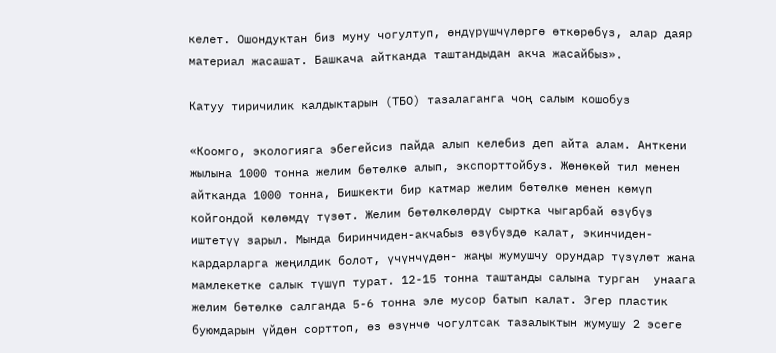келет. Ошондуктан биз муну чогултуп, өндүрүшчүлөргө өткөрөбүз, алар даяр материал жасашат. Башкача айтканда таштандыдан акча жасайбыз».

Катуу тиричилик калдыктарын (ТБО) тазалаганга чоң салым кошобуз

«Коомго, экологияга эбегейсиз пайда алып келебиз деп айта алам. Анткени жылына 1000 тонна желим бөтөлкө алып, экспорттойбуз. Жөнөкөй тил менен айтканда 1000 тонна, Бишкекти бир катмар желим бөтөлкө менен көмүп койгондой көлөмдү түзөт. Желим бөтөлкөлөрдү сыртка чыгарбай өзүбүз иштетүү зарыл. Мында биринчиден-акчабыз өзүбүздө калат, экинчиден- кардарларга жеңилдик болот, үчүнчүдөн- жаңы жумушчу орундар түзүлөт жана мамлекетке салык түшүп турат. 12-15 тонна таштанды салына турган  унаага желим бөтөлкө салганда 5-6 тонна эле мусор батып калат. Эгер пластик буюмдарын үйдөн сорттоп, өз өзүнчө чогултсак тазалыктын жумушу 2 эсеге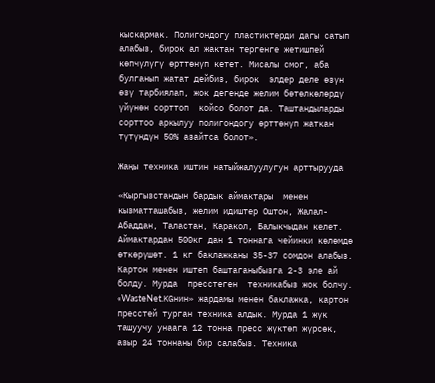кыскармак. Полигондогу пластиктерди дагы сатып алабыз, бирок ал жактан тергенге жетишпей көпчүлүгү өрттөнүп кетет. Мисалы смог, аба булганып жатат дейбиз, бирок  элдер деле өзүн өзү тарбиялап, жок дегенде желим бөтөлкөлөрдү үйүнөн сорттоп  койсо болот да. Таштандыларды сорттоо аркылуу полигондогу өрттөнүп жаткан түтүндүн 50% азайтса болот».

Жаңы техника иштин натыйжалуулугун арттырууда

«Кыргызстандын бардык аймактары  менен кызматташабыз, желим идиштер Оштон, Жалал- Абаддан, Таластан, Каракол, Балыкчыдан келет. Аймактардан 500кг дан 1 тоннага чейинки көлөмдө өткөрүшөт. 1 кг баклажканы 35-37 сомдон алабыз. Картон менен иштеп баштаганыбызга 2-3 эле ай болду. Мурда  пресстеген  техникабыз жок болчу. «WasteNet.KGнин» жардамы менен баклажка, картон пресстей турган техника алдык. Мурда 1 жүк ташуучу унаага 12 тонна пресс жүктөп жүрсөк, азыр 24 тоннаны бир салабыз. Техника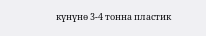күнүнө 3-4 тонна пластик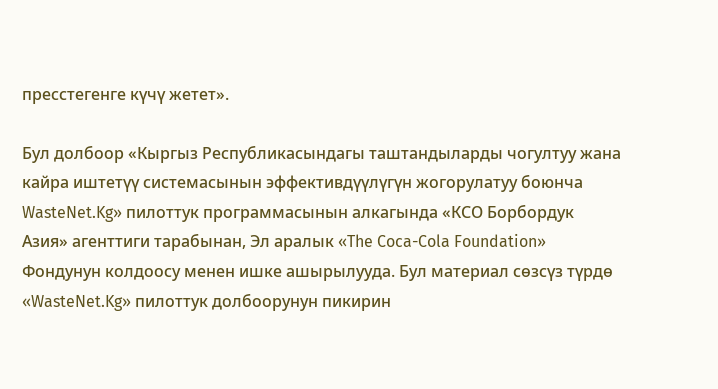пресстегенге күчү жетет».

Бул долбоор «Кыргыз Республикасындагы таштандыларды чогултуу жана кайра иштетүү системасынын эффективдүүлүгүн жогорулатуу боюнча WasteNet.Kg» пилоттук программасынын алкагында «КСО Борбордук Азия» агенттиги тарабынан, Эл аралык «The Coca-Cola Foundation» Фондунун колдоосу менен ишке ашырылууда. Бул материал сөзсүз түрдө «WasteNet.Kg» пилоттук долбоорунун пикирин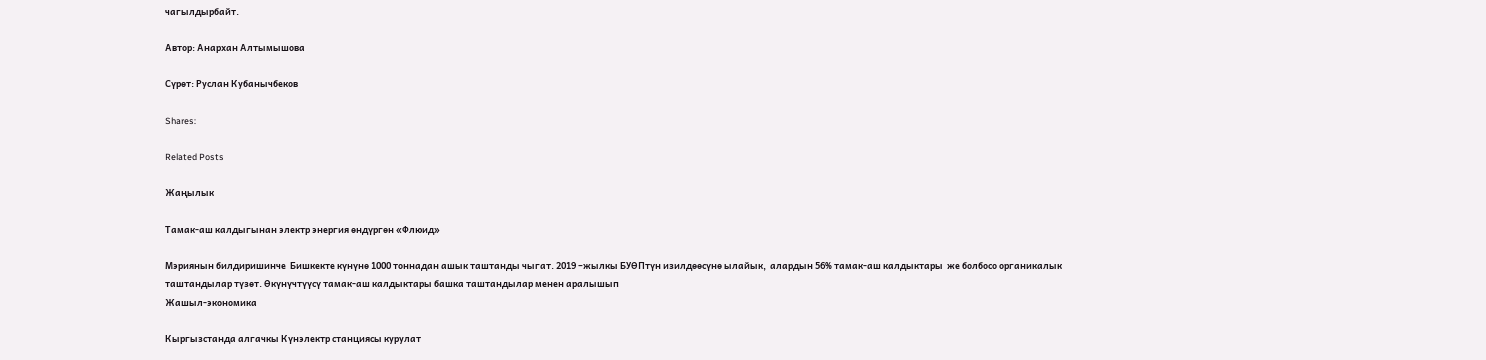чагылдырбайт.

Автор: Анархан Алтымышова

Сүрөт: Руслан Кубанычбеков

Shares:

Related Posts

Жаңылык

Тамак-аш калдыгынан электр энергия өндүргөн «Флюид»

Мэриянын билдиришинче  Бишкекте күнүнө 1000 тоннадан ашык таштанды чыгат. 2019 –жылкы БУӨПтүн изилдөөсүнө ылайык,  алардын 56% тамак-аш калдыктары  же болбосо органикалык таштандылар түзөт. Өкүнүчтүүсү тамак-аш калдыктары башка таштандылар менен аралышып
Жашыл-экономика

Кыргызстанда алгачкы Күнэлектр станциясы курулат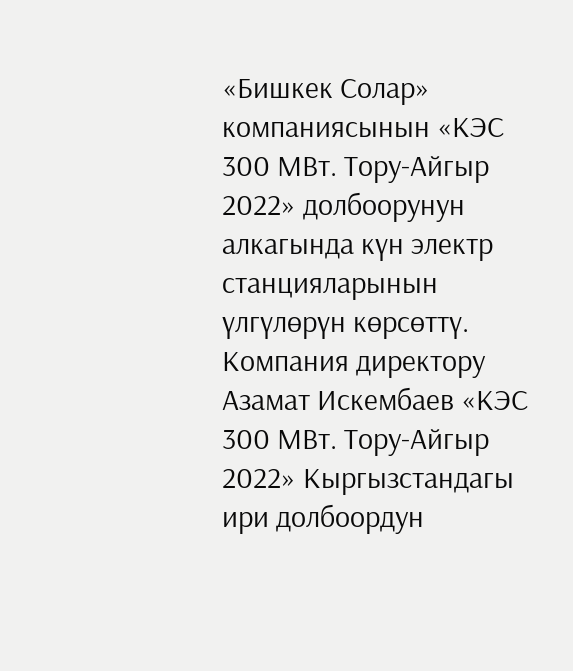«Бишкек Солар» компаниясынын «КЭС 300 МВт. Тору-Айгыр 2022» долбоорунун алкагында күн электр станцияларынын үлгүлөрүн көрсөттү. Компания директору Азамат Искембаев «КЭС 300 МВт. Тору-Айгыр 2022» Кыргызстандагы ири долбоордун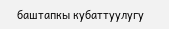баштапкы кубаттуулугу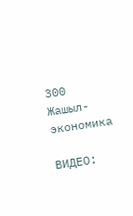300
Жашыл-экономика

ВИДЕО: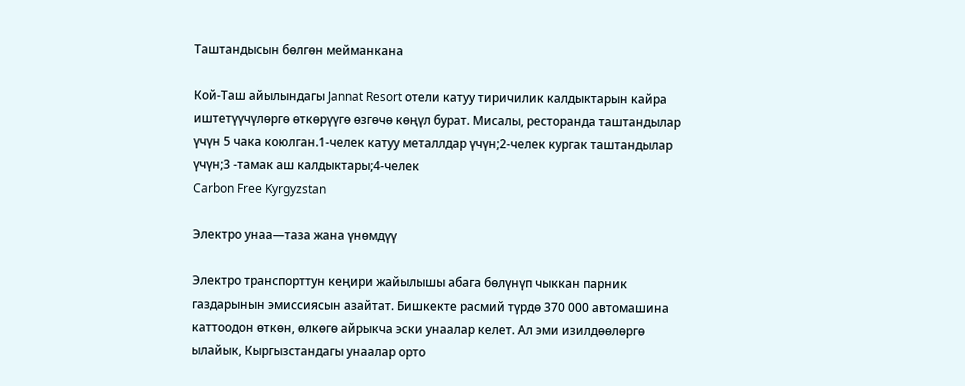Таштандысын бөлгөн мейманкана

Кой-Таш айылындагы Jannat Resort отели катуу тиричилик калдыктарын кайра иштетүүчүлөргө өткөрүүгө өзгөчө көңүл бурат. Мисалы, ресторанда таштандылар үчүн 5 чака коюлган.1-челек катуу металлдар үчүн;2-челек кургак таштандылар үчүн;3 -тамак аш калдыктары;4-челек
Carbon Free Kyrgyzstan

Электро унаа—таза жана үнөмдүү

Электро транспорттун кеңири жайылышы абага бөлүнүп чыккан парник газдарынын эмиссиясын азайтат. Бишкекте расмий түрдө 370 000 автомашина каттоодон өткөн, өлкөгө айрыкча эски унаалар келет. Ал эми изилдөөлөргө ылайык, Кыргызстандагы унаалар орто